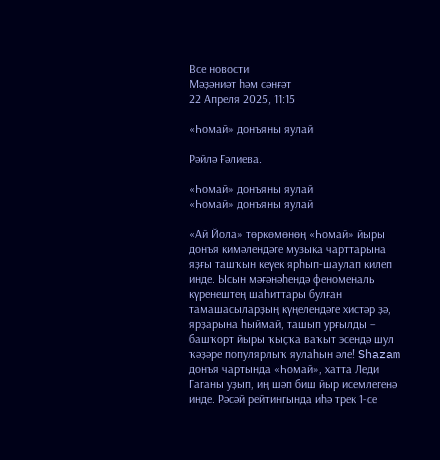Все новости
Мәҙәниәт һәм сәнғәт
22 Апреля 2025, 11:15

«Һомай» донъяны яулай

Рәйлә Ғәлиева.

«Һомай» донъяны яулай
«Һомай» донъяны яулай

«Ай Йола» төркөмөнөң «Һомай» йыры донъя кимәлендәге музыка чарттарына яҙғы ташҡын кеүек ярһып-шаулап килеп инде. Ысын мәғәнәһендә феноменаль күренештең шаһиттары булған тамашасыларҙың күңелендәге хистәр ҙә, ярҙарына һыймай, ташып урғылды – башҡорт йыры ҡыҫҡа ваҡыт эсендә шул ҡәҙәре популярлыҡ яулаһын әле! Shazam донъя чартында «Һомай», хатта Леди Гаганы уҙып, иң шәп биш йыр исемлегенә инде. Рәсәй рейтингында иһә трек 1-се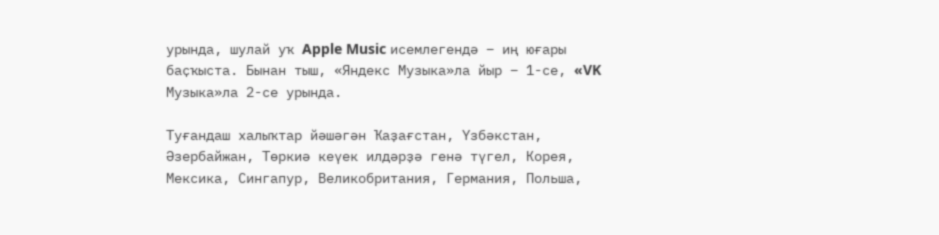урында, шулай уҡ Apple Music исемлегендә – иң юғары баҫҡыста. Бынан тыш, «Яндекс Музыка»ла йыр – 1-се, «VK Музыка»ла 2-се урында.

Туғандаш халыҡтар йәшәгән Ҡаҙағстан, Үзбәкстан, Әзербайжан, Төркиә кеүек илдәрҙә генә түгел, Корея, Мексика, Сингапур, Великобритания, Германия, Польша,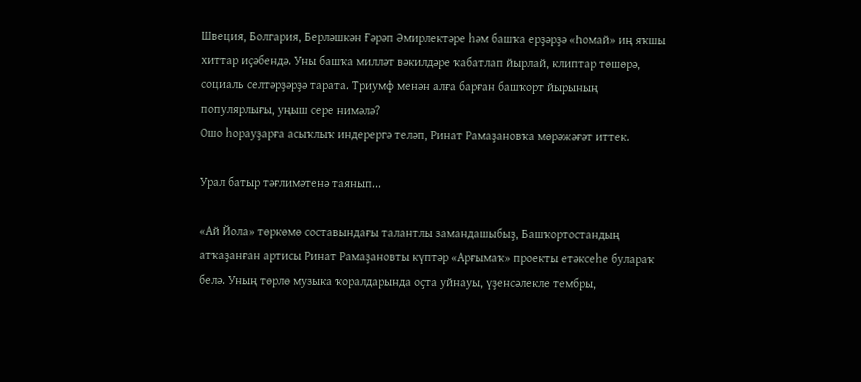Швеция, Болгария, Берләшкән Ғәрәп Әмирлектәре һәм башҡа ерҙәрҙә «Һомай» иң яҡшы хиттар иҫәбендә. Уны башҡа милләт вәкилдәре ҡабатлап йырлай, клиптар төшөрә, социаль селтәрҙәрҙә тарата. Триумф менән алға барған башҡорт йырының популярлығы, уңыш сере нимәлә?
Ошо һорауҙарға асыҡлыҡ индерергә теләп, Ринат Рамаҙановҡа мөрәжәғәт иттек.

Урал батыр тәғлимәтенә таянып...

«Ай Йола» төркөмө составындағы талантлы замандашыбыҙ, Башҡортостандың атҡаҙанған артисы Ринат Рамаҙановты күптәр «Арғымаҡ» проекты етәксеһе булараҡ белә. Уның төрлө музыка ҡоралдарында оҫта уйнауы, үҙенсәлекле тембры,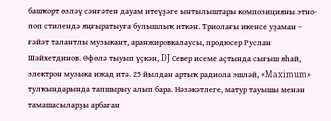башҡорт өзләү сәнғәтен дауам итеүҙәге ынтылыштары композицияны этно-поп стилендә яңғыратыуға булышлыҡ иткән. Триолағы икенсе уҙаман – ғәйәт талантлы музыкант, аранжировкалаусы, продюсер Руслан Шәйхетдинов. Өфөлә тыуып үҫкән, DJ Север исеме аҫтында сығыш яһай, электрон музыка ижад итә. 25 йылдан артыҡ радиола эшләй, «Maximum» тулҡындарында тапшырыу алып бара. Нәзәкәтлеге, матур тауышы менән тамашасыларҙы арбаған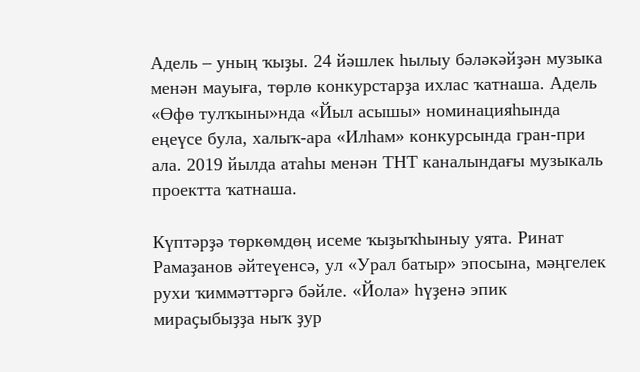Адель – уның ҡыҙы. 24 йәшлек һылыу бәләкәйҙән музыка менән мауыға, төрлө конкурстарҙа ихлас ҡатнаша. Адель «Өфө тулҡыны»нда «Йыл асышы» номинацияһында еңеүсе була, халыҡ-ара «Илһам» конкурсында гран-при ала. 2019 йылда атаһы менән ТНТ каналындағы музыкаль проектта ҡатнаша.

Күптәрҙә төркөмдөң исеме ҡыҙыҡһыныу уята. Ринат Рамаҙанов әйтеүенсә, ул «Урал батыр» эпосына, мәңгелек рухи ҡиммәттәргә бәйле. «Йола» һүҙенә эпик мираҫыбыҙҙа ныҡ ҙур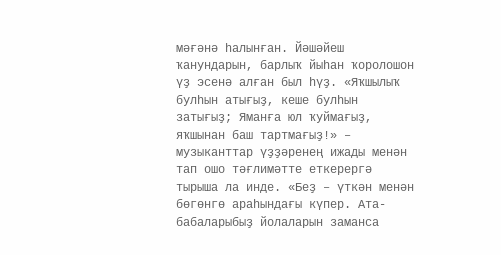мәғәнә һалынған. Йәшәйеш ҡанундарын, барлыҡ йыһан ҡоролошон үҙ эсенә алған был һүҙ. «Яҡшылыҡ булһын атығыҙ, кеше булһын затығыҙ; Яманға юл ҡуймағыҙ, яҡшынан баш тартмағыҙ!» – музыканттар үҙҙәренең ижады менән тап ошо тәғлимәтте еткерергә тырыша ла инде. «Беҙ – үткән менән бөгөнгө араһындағы күпер. Ата-бабаларыбыҙ йолаларын заманса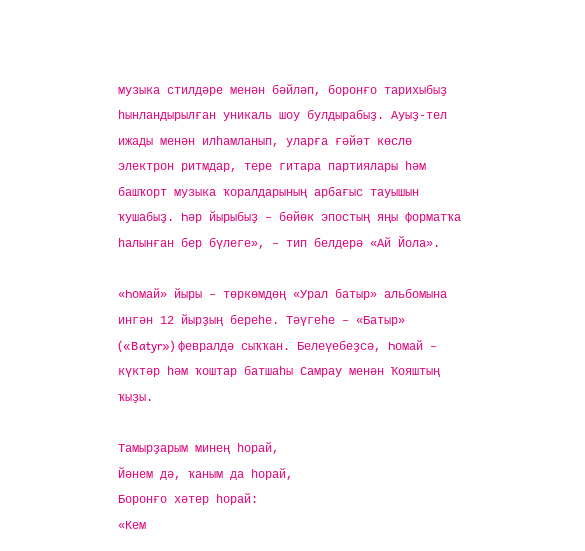музыка стилдәре менән бәйләп, боронғо тарихыбыҙ һынландырылған уникаль шоу булдырабыҙ. Ауыҙ-тел ижады менән илһамланып, уларға ғәйәт көслө электрон ритмдар, тере гитара партиялары һәм башҡорт музыка ҡоралдарының арбағыс тауышын ҡушабыҙ. Һәр йырыбыҙ – бөйөк эпостың яңы форматҡа һалынған бер бүлеге», – тип белдерә «Ай Йола».

«Һомай» йыры – төркөмдөң «Урал батыр» альбомына ингән 12 йырҙың береһе. Тәүгеһе – «Батыр» («Batyr») февралдә сыҡҡан. Белеүебеҙсә, Һомай – күктәр һәм ҡоштар батшаһы Самрау менән Ҡояштың ҡыҙы.

Тамырҙарым минең һорай,
Йәнем дә, ҡаным да һорай,
Боронғо хәтер һорай:
«Кем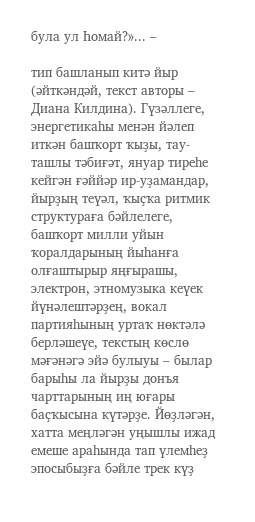була ул Һомай?»... –

тип башланып китә йыр (әйткәндәй, текст авторы – Диана Килдина). Гүзәллеге, энергетикаһы менән йәлеп иткән башҡорт ҡыҙы, тау-ташлы тәбиғәт, януар тиреһе кейгән ғәййәр ир-уҙамандар, йырҙың теүәл, ҡыҫҡа ритмик структураға бәйлелеге, башҡорт милли уйын ҡоралдарының йыһанға олғаштырыр яңғырашы, электрон, этномузыка кеүек йүнәлештәрҙең, вокал партияһының уртаҡ нөктәлә берләшеүе, текстың көслө мәғәнәгә эйә булыуы – былар барыһы ла йырҙы донъя чарттарының иң юғары баҫҡысына күтәрҙе. Йөҙләгән, хатта меңләгән уңышлы ижад емеше араһында тап үлемһеҙ эпосыбыҙға бәйле трек күҙ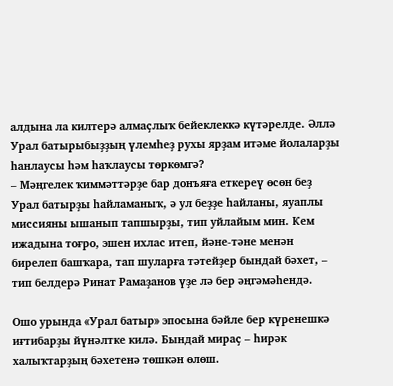алдына ла килтерә алмаҫлыҡ бейеклеккә күтәрелде. Әллә Урал батырыбыҙҙың үлемһеҙ рухы ярҙам итәме йолаларҙы һанлаусы һәм һаҡлаусы төркөмгә?
– Мәңгелек ҡиммәттәрҙе бар донъяға еткереү өсөн беҙ Урал батырҙы һайламаныҡ, ә ул беҙҙе һайланы, яуаплы миссияны ышанып тапшырҙы, тип уйлайым мин. Кем ижадына тоғро, эшен ихлас итеп, йәне-тәне менән бирелеп башҡара, тап шуларға тәтейҙер бындай бәхет, – тип белдерә Ринат Рамаҙанов үҙе лә бер әңгәмәһендә.

Ошо урында «Урал батыр» эпосына бәйле бер күренешкә иғтибарҙы йүнәлтке килә. Бындай мираҫ – һирәк халыҡтарҙың бәхетенә төшкән өлөш.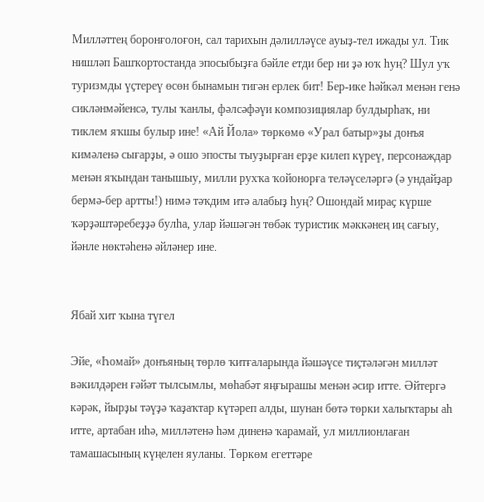Милләттең боронғолоғон, сал тарихын дәлилләүсе ауыҙ-тел ижады ул. Тик нишләп Башҡортостанда эпосыбыҙға бәйле етди бер ни ҙә юҡ һуң? Шул уҡ туризмды үҫтереү өсөн бынамын тигән ерлек бит! Бер-ике һәйкәл менән генә сикләнмәйенсә, тулы ҡанлы, фәлсәфәүи композициялар булдырһаҡ, ни тиклем яҡшы булыр ине! «Ай Йола» төркөмө «Урал батыр»ҙы донъя кимәленә сығарҙы, ә ошо эпосты тыуҙырған ерҙе килеп күреү, персонаждар менән яҡындан танышыу, милли рухҡа ҡойонорға теләүселәргә (ә ундайҙар бермә-бер артты!) нимә тәҡдим итә алабыҙ һуң? Ошондай мираҫ күрше ҡәрҙәштәребеҙҙә булһа, улар йәшәгән төбәк туристик мәккәнең иң сағыу, йәнле нөктәһенә әйләнер ине.


Ябай хит ҡына түгел

Эйе, «Һомай» донъяның төрлө ҡитғаларында йәшәүсе тиҫтәләгән милләт вәкилдәрен ғәйәт тылсымлы, мөһабәт яңғырашы менән әсир итте. Әйтергә кәрәк, йырҙы тәүҙә ҡаҙаҡтар күтәреп алды, шунан бөтә төрки халыҡтары аһ итте, артабан иһә, милләтенә һәм диненә ҡарамай, ул миллионлаған тамашасының күңелен яуланы. Төркөм егеттәре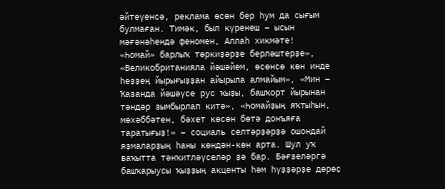әйтеүенсә, реклама өсөн бер һум да сығым булмаған. Тимәк, был күренеш – ысын мәғәнәһендә феномен, Аллаһ хикмәте!
«Һомай» барлыҡ төркиҙәрҙе берләштерҙе», «Великобританияла йәшәйем, өсөнсө көн инде һеҙҙең йырығыҙҙан айырыла алмайым», «Мин – Ҡазанда йәшәүсе рус ҡыҙы, башҡорт йырынан тәндәр зымбырлап китә», «Һомайҙың яҡтыһын, мөхәббәтен, бәхет көсөн бөтә донъяға таратығыҙ!» – социаль селтәрҙәрҙә ошондай яҙмаларҙың һаны көндән-көн арта. Шул уҡ ваҡытта тәнҡитләүселәр ҙә бар. Бәғзеләргә башҡарыусы ҡыҙҙың акценты һәм һүҙҙәрҙе дөрөҫ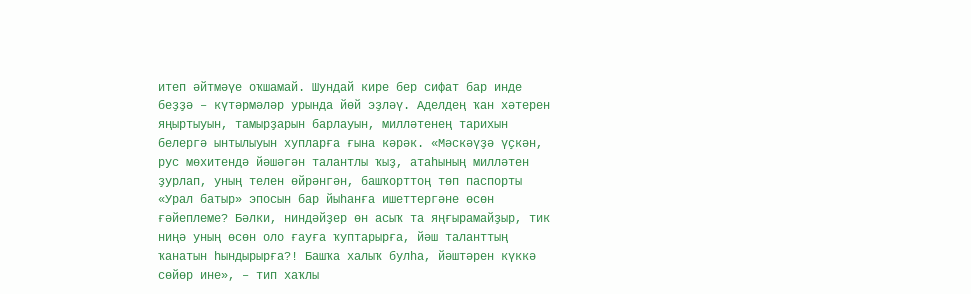итеп әйтмәүе оҡшамай. Шундай кире бер сифат бар инде беҙҙә – күтәрмәләр урында йөй эҙләү. Аделдең ҡан хәтерен яңыртыуын, тамырҙарын барлауын, милләтенең тарихын белергә ынтылыуын хупларға ғына кәрәк. «Мәскәүҙә үҫкән, рус мөхитендә йәшәгән талантлы ҡыҙ, атаһының милләтен ҙурлап, уның телен өйрәнгән, башҡорттоң төп паспорты «Урал батыр» эпосын бар йыһанға ишеттергәне өсөн ғәйеплеме? Бәлки, ниндәйҙер өн асыҡ та яңғырамайҙыр, тик ниңә уның өсөн оло ғауға ҡуптарырға, йәш таланттың ҡанатын һындырырға?! Башҡа халыҡ булһа, йәштәрен күккә сөйөр ине», – тип хаҡлы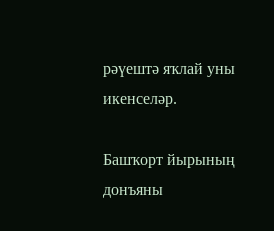рәүештә яҡлай уны икенселәр.

Башҡорт йырының донъяны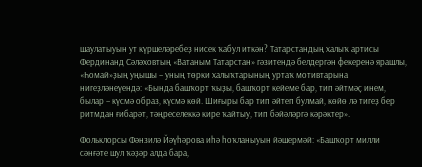шаулатыуын ут күршеләребеҙ нисек ҡабул иткән? Татарстандың халыҡ артисы Фердинанд Сәләховтың «Ватаным Татарстан» гәзитендә белдергән фекеренә ярашлы, «Һомай»ҙың уңышы – уның төрки халыҡтарының уртаҡ мотивтарына нигеҙләнеүендә: «Бында башҡорт ҡыҙы, башҡорт кейеме бар, тип әйтмәҫ инем, былар – күсмә образ, күсмә көй. Шиғыры бар тип әйтеп булмай, көйө лә тигеҙ бер ритмдан ғибарәт, тәңреселеккә кире ҡайтыу, тип бәйәләргә кәрәктер».

Фольклорсы Фәнзилә Йәүһәрова иһә һоҡланыуын йәшермәй: «Башҡорт милли сәнғәте шул ҡәҙәр алда бара,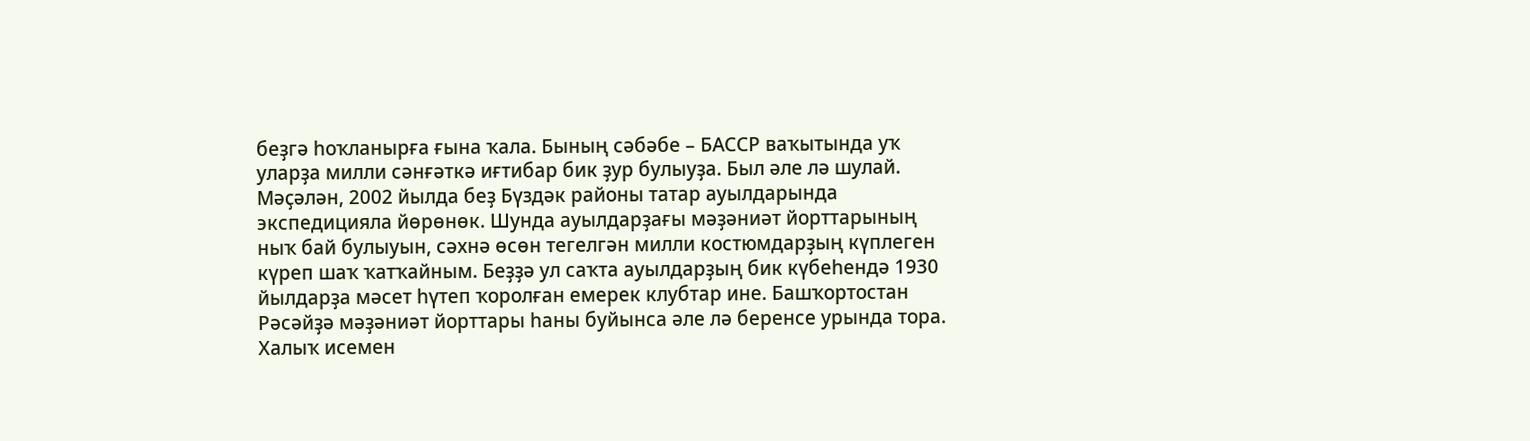беҙгә һоҡланырға ғына ҡала. Бының сәбәбе – БАССР ваҡытында уҡ уларҙа милли сәнғәткә иғтибар бик ҙур булыуҙа. Был әле лә шулай. Мәҫәлән, 2002 йылда беҙ Бүздәк районы татар ауылдарында экспедицияла йөрөнөк. Шунда ауылдарҙағы мәҙәниәт йорттарының ныҡ бай булыуын, сәхнә өсөн тегелгән милли костюмдарҙың күплеген күреп шаҡ ҡатҡайным. Беҙҙә ул саҡта ауылдарҙың бик күбеһендә 1930 йылдарҙа мәсет һүтеп ҡоролған емерек клубтар ине. Башҡортостан Рәсәйҙә мәҙәниәт йорттары һаны буйынса әле лә беренсе урында тора. Халыҡ исемен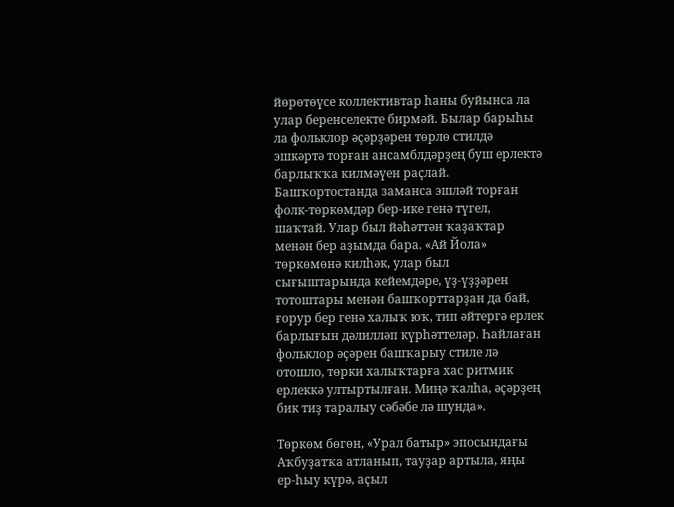йөрөтөүсе коллективтар һаны буйынса ла улар беренселекте бирмәй. Былар барыһы ла фольклор әҫәрҙәрен төрлө стилдә эшкәртә торған ансамблдәрҙең буш ерлектә барлыҡҡа килмәүен раҫлай. Башҡортостанда заманса эшләй торған фолк-төркөмдәр бер-ике генә түгел, шаҡтай. Улар был йәһәттән ҡаҙаҡтар менән бер аҙымда бара. «Ай Йола» төркөмөнә килһәк, улар был сығыштарында кейемдәре, үҙ-үҙҙәрен тотоштары менән башҡорттарҙан да бай, ғорур бер генә халыҡ юҡ, тип әйтергә ерлек барлығын дәлилләп күрһәттеләр. Һайлаған фольклор әҫәрен башҡарыу стиле лә отошло, төрки халыҡтарға хас ритмик ерлеккә ултыртылған. Миңә ҡалһа, әҫәрҙең бик тиҙ таралыу сәбәбе лә шунда».

Төркөм бөгөн, «Урал батыр» эпосындағы Аҡбуҙатҡа атланып, тауҙар артыла, яңы ер-һыу күрә, аҫыл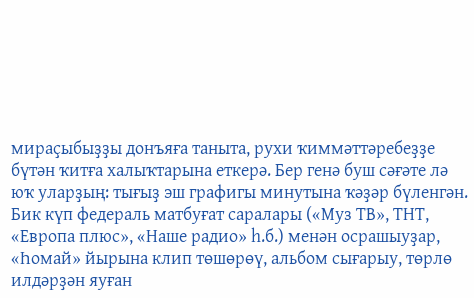мираҫыбыҙҙы донъяға таныта, рухи ҡиммәттәребеҙҙе бүтән ҡитға халыҡтарына еткерә. Бер генә буш сәғәте лә юҡ уларҙың: тығыҙ эш графигы минутына ҡәҙәр бүленгән. Бик күп федераль матбуғат саралары («Муз ТВ», ТНТ, «Европа плюс», «Наше радио» һ.б.) менән осрашыуҙар, «Һомай» йырына клип төшөрөү, альбом сығарыу, төрлө илдәрҙән яуған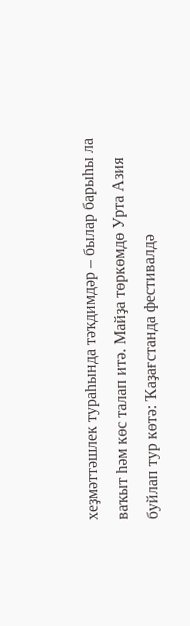хеҙмәттәшлек тураһында тәҡдимдәр – былар барыһы ла ваҡыт һәм көс талап итә. Майҙа төркөмдө Урта Азия буйлап тур көтә: Ҡаҙағстанда фестивалдә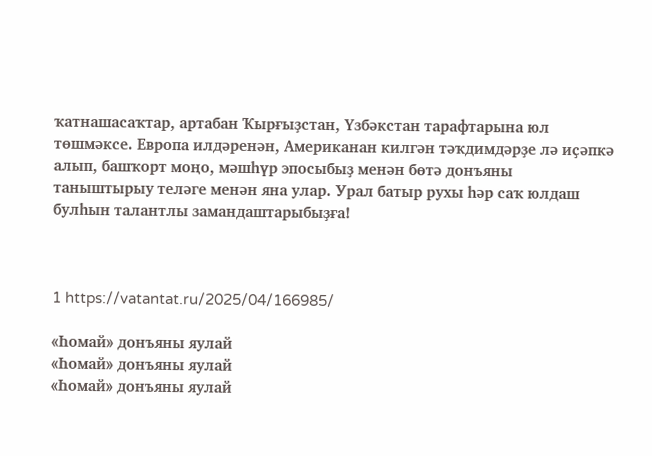ҡатнашасаҡтар, артабан Ҡырғыҙстан, Үзбәкстан тарафтарына юл төшмәксе. Европа илдәренән, Американан килгән тәҡдимдәрҙе лә иҫәпкә алып, башҡорт моңо, мәшһүр эпосыбыҙ менән бөтә донъяны таныштырыу теләге менән яна улар. Урал батыр рухы һәр саҡ юлдаш булһын талантлы замандаштарыбыҙға!



1 https://vatantat.ru/2025/04/166985/

«Һомай» донъяны яулай
«Һомай» донъяны яулай
«Һомай» донъяны яулай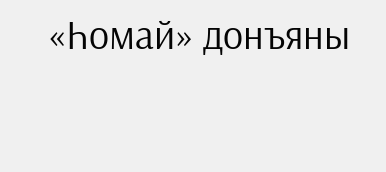«Һомай» донъяны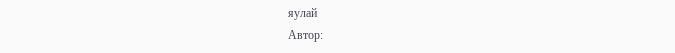яулай
Автор: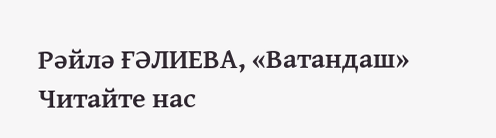Рәйлә ҒӘЛИЕВА, «Ватандаш»
Читайте нас